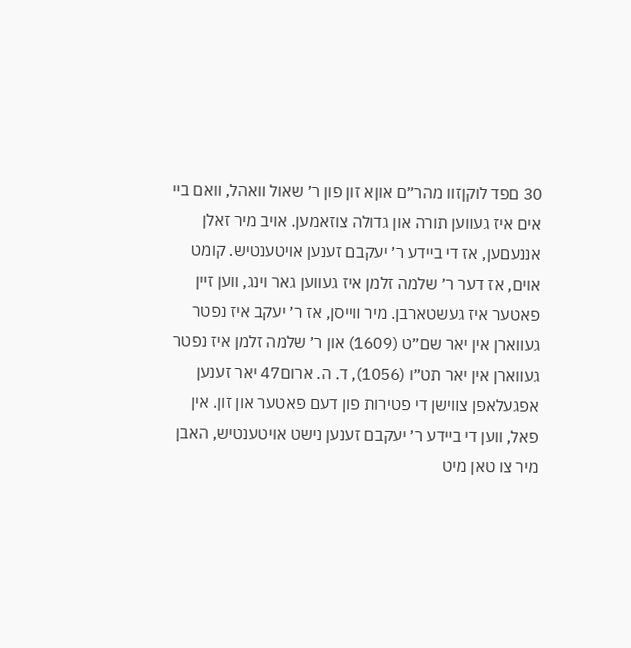30 םפד לוקןזװ מהר״ם אוןא זון פון ר׳ שאול װאהל, װאם בײ אים איז געװען תורה און גדולה צוזאמען. אויב מיר זאלן אננעםען, אז די בײדע ר׳ יעקבם זענען אויטענטיש. קומט אוים, אז דער ר׳ שלמה זלמן איז געװען גאר ױנג, װען זײן פאטער איז געשטארבן. מיר װײסן, אז ר׳ יעקב איז נפטר געװארן אין יאר שם״ט (1609) און ר׳ שלמה זלמן איז נפטר געװארן אין יאר תט״ו (1056), ד. ה. ארום47 יאר זענען אפגעלאפן צװישן די פטירות פון דעם פאטער און זון. אין פאל, װען די בײדע ר׳ יעקבם זענען נישט אויטענטיש, האבן מיר צו טאן מיט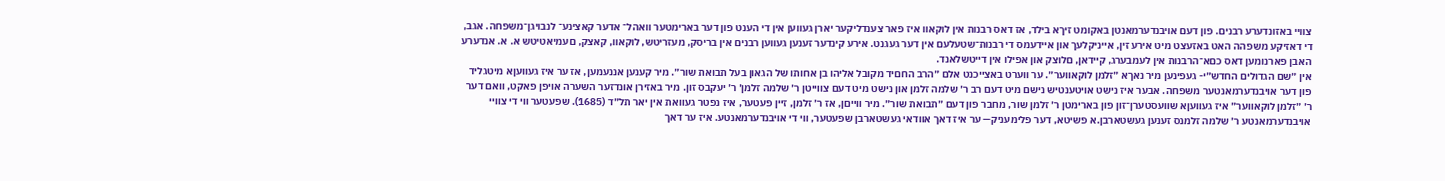צװײ באזונדערע רבנים. פון דעם אויבנדערמאנטן באקומט זיךא בילד, אז דאס רבנות אין לוקאװ איז פאר צענדליקער יארן געװען אין די הענט פון דער בארימטער װאהל־ אדער קאצינע־ לנבויגן־משפחה. אגב, די דאזיקע משפהה האט באזעצט מיט אירע זין, אײניקלעך און אײדעמס די רבנות־שטעלעם אין דער געגנט. אירע קינדער זענען געװען רבנים אין בריסק, מעזריטש, לוקאװ, קאצק, םעמיאטיטש א. א. אנדערע האבן פארנומען דאס כםא־הרבנות אין לעמבערג, קײדאן, םלוצק און אפילו אין דײטשלאנד.
אין ״שם הגדולים החדש״י- געפינען מיר נאךא ״זלמן לוקאװער״. ער װערט באצײכנט אלם ״הרב החםיד מקובל אליהו בן אחותו של הגאון בעל תבואת שור״. מיר קענען אננעמען, אז ער איז געװעןא מיטגליד פון דער אויבנדערמאנטער משפחה. אבער איז נישט אויטענטיש נישם מיט דעם רב ר׳ שלמה זלמן און נישט מיט דעם צוױיטן ר׳ שלמה זלמן׳ ר׳ יעקבס זון. מיר באזירן אונדזער השערה אויפן פאקט, װאם דער ר׳ ״זלמן לוקאװער״ איז געװעןא שװעסטערן־זון פון בארימטן ר׳ זלמן שור, מחבר פון דעם ״תבואת שור״. מיר װײםן, אז ר׳ זלמן, זײן פעטער, איז נפטר געװאת אין יאר תל״ד (1685). שפעטער װי די צוויי אויבנדערמאנטע ר׳ שלמה זלמנס זענען געשטארבן.א פשיטא, דער פלימעניק— ער איז דאך אװדאי געשטארבן שפעטער, װי די אויבנדערמאנטע. איז ער דאך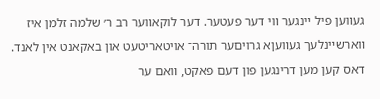געװען פיל ײנגער װי דער פעטער. דער לוקאװער רב ר׳ שלמה זלמן איז װארשײנלעך געװעןא גרויםער תורה־ אויטאריטעט און באקאנט אין לאנד. דאס קען מען דרינגען פון דעם פאקט, װאם ער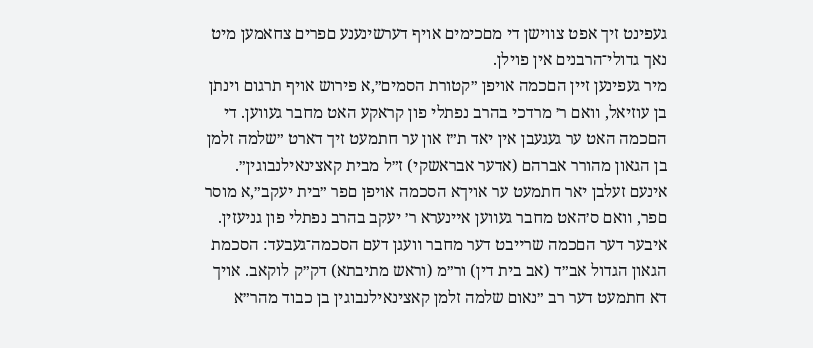געפינט זיך אפט צװישן די מםכימים אויף דערשינענע םפרים צחאמען מיט נאך גדולי־הרבנים אין פוילן.
מיר געפינען זײן הםכמה אויפן ״קטורת הסמים״,א פירוש אויף תרגום ױנתן בן עוזיאל, װאם ר׳ מרדכי בהרב נפתלי פון קראקע האט מחבר געװען. די הםכמה האט ער געגעבן אין יאד ת״ז און ער חתמעט זיך דארט ״שלמה זלמן בן הגאון מהורר אברהם (אדער אבראשקי) ז״ל מבית קאצינאילנבוגין״. אינעם זעלבן יאר חתמעט ער אויךא הסכמה אויפן םפר ״בית יעקב״,א מוסר םפר, װאם ס׳האט מחבר געװען אײנערא ר׳ יעקב בהרב נפתלי פון גניעזין. איבער דער הםכמה שרײבט דער מחבר װעגן דעם הסכמה־געבעד: הסכמת הגאון הגדול אב״ד (אב בית דין) ור״מ (וראש מתיבתא) דק״ק לוקאב. אויך דא חתמעט דער רב ״נאום שלמה זלמן קאצינאילנבוגין בן כבוד מהר״א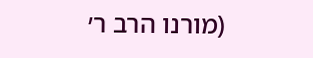(מורנו הרב ר׳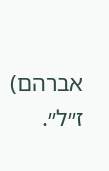אברהם) ז״ל״.